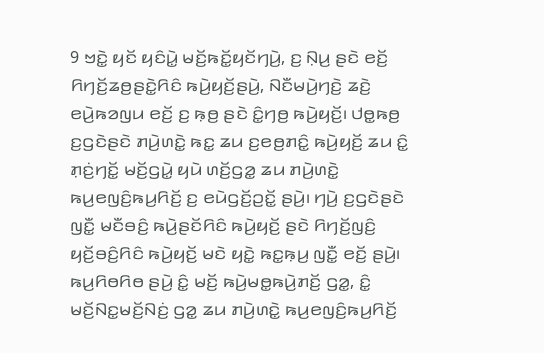9 ꤠꤢꤧ꤭ ꤟꤢꤩ ꤟꤢꤨꤣꤧ꤭ ꤗꤢꤩ꤬ꤒꤢꤩ꤭ꤟꤢꤩꤚꤣꤧ꤬, ꤢ꤬ ꤡ꤫ꤣ꤬ ꤔꤢꤧ ꤕꤢꤩ꤬ ꤖꤚꤢꤩ꤬ꤘꤥ꤬ꤔꤢꤧ꤭ꤖꤢꤨ ꤒꤣꤧ꤬ꤟꤢꤩ꤬ꤔꤣꤧ꤬, ꤡꤢꤪꤗꤣꤧ꤬ꤚꤢꤧ꤬ ꤘꤢꤧ꤬ ꤕꤣꤧ꤬ꤒꤤꤜꤣ ꤕꤢꤩ꤬ ꤢ꤬ ꤒ꤫ꤥ꤬ ꤔꤢꤧ ꤢꤨ꤭ꤚꤥ꤬ ꤒꤣꤧ꤬ꤟꤢꤩ꤬꤯ ꤓꤥ꤭ꤒꤥ꤬ ꤢ꤬ꤞꤢꤧꤔꤢꤧ ꤊꤣꤧ꤬ꤛꤢꤧ꤭ ꤒꤢ꤭ ꤘꤣ ꤢ꤬ꤕꤥ꤬ꤊꤢꤨ꤭ ꤒꤣꤧ꤬ꤟꤢꤩ꤬ ꤘꤣ ꤢꤨ꤭ ꤊ꤫ꤢꤦ꤬ꤚꤢꤩ꤭ ꤗꤢꤩ꤬ꤞꤣꤧ꤭ ꤟꤣꤧ ꤛꤢꤩ꤬ꤞꤤ꤭ ꤘꤣ ꤊꤣꤧ꤬ꤛꤢꤧ꤭ ꤒꤣ꤬ꤕꤜꤢꤨ꤬ꤒꤣ꤬ꤖꤢꤩ꤬ ꤢ꤬ ꤕꤣꤧꤞꤢꤩ꤬ꤑꤢꤩ꤭ ꤔꤣꤧ꤬꤯ ꤚꤣꤧ꤬ ꤢ꤬ꤞꤢꤧꤔꤢꤧ ꤜꤢꤪ꤭ ꤗꤢꤪꤋꤢꤨ꤬ ꤒꤣꤧ꤬ꤔꤢꤩꤖꤢꤨ ꤒꤣꤧ꤬ꤟꤢꤩ꤬ ꤔꤢꤧ ꤖꤚꤢꤩ꤬ꤜꤢꤨ꤬ ꤟꤢꤩ꤬ꤋꤢꤨ꤬ꤖꤢꤨ ꤒꤣꤧ꤬ꤟꤢꤩ꤬ ꤗꤢꤧ ꤟꤢꤧ꤭ ꤒꤢ꤭ꤒ꤫ꤣ꤬ ꤜꤢꤪ꤭ ꤕꤢꤩ꤬ ꤔꤣꤧ꤬꤯
ꤒꤣ꤬ꤖꤥꤖꤥ ꤔꤣꤧ꤬ ꤢꤨ꤭ ꤗꤢꤩ꤬ ꤒꤣꤧ꤬ꤗꤥ꤭ꤒꤣꤧ꤬ꤊꤢꤩ꤬ ꤞꤤ꤭, ꤢꤨ꤭ ꤗꤢꤩ꤬ꤡꤢ꤭ꤗꤢꤩ꤬ꤡꤢꤦ꤬ ꤞꤤ꤭ ꤘꤣ ꤊꤣꤧ꤬ꤛꤢꤧ꤭ ꤒꤣ꤬ꤕꤜꤢꤨ꤬ꤒꤣ꤬ꤖꤢꤩ꤬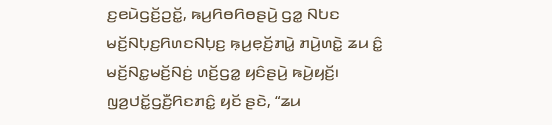ꤢ꤬ꤕꤣꤧꤞꤢꤩ꤬ꤑꤢꤩ꤭, ꤒꤣ꤬ꤖꤥꤖꤥꤔꤣꤧ꤬ ꤞꤤ꤭ ꤡꤝꤢ ꤗꤢꤩ꤬ꤡꤝ꤫ꤢ꤬ꤖꤛꤢꤡꤝ꤫ꤢ꤬ ꤒ꤫ꤣ꤬ꤕ꤫ꤢꤩ꤬ꤊꤣꤧ꤭ ꤊꤣꤧ꤬ꤛꤢꤧ꤭ ꤘꤣ ꤢꤨ꤭ ꤗꤢꤩ꤬ꤡꤢ꤭ꤗꤢꤩ꤬ꤡꤢꤦ꤬ ꤛꤢꤩ꤬ꤞꤤ꤭ ꤟꤢꤨꤔꤣꤧ꤬ ꤒꤣꤧ꤬ꤟꤢꤩ꤬꤯
ꤜꤤ꤬ꤓꤢꤩ꤭ꤞꤢꤪ꤬ꤖꤢꤊꤢꤨ꤭ ꤟꤢꤩ ꤔꤢꤧ, “ꤘꤣ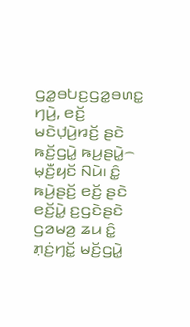ꤞꤤ꤭ꤋꤝꤢ꤬ꤞꤤ꤭ꤋꤛꤢ꤭ ꤚꤣꤧ꤬, ꤕꤢꤩ꤬ ꤗꤢꤧꤓ꤫ꤣꤧ꤬ꤙꤢꤩ꤬ ꤔꤢꤧ ꤒꤢꤩ꤬ꤞꤣꤧ꤭ ꤒꤣ꤬ꤔꤣꤧ꤭꤮ ꤗ꤫ꤢꤪ꤬ꤟꤢꤩ ꤡꤣꤧ꤯ ꤢꤨ꤭ ꤒꤣꤧ꤬ꤔꤢꤩ꤬ ꤕꤢꤩ꤬ ꤔꤢꤧ ꤕꤢꤩ꤬ꤣꤧ꤭ ꤢ꤬ꤞꤢꤧꤔꤢꤧ ꤞꤤꤗꤤ꤬ ꤘꤣ ꤢꤨ꤭ ꤊ꤫ꤢꤦ꤬ꤚꤢꤩ꤭ ꤗꤢꤩ꤬ꤞꤣꤧ꤭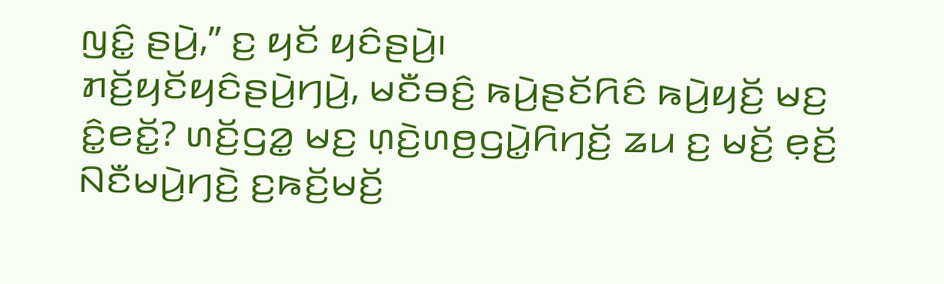ꤜꤢꤨ꤭ ꤔꤣꤧ꤬,” ꤢ꤬ ꤟꤢꤩ ꤟꤢꤨꤔꤣꤧ꤬꤯
ꤊꤢꤩ꤬ꤟꤢꤩꤟꤢꤨꤔꤣꤧ꤬ꤚꤣꤧ꤬, ꤗꤢꤪꤋꤢꤨ꤬ ꤒꤣꤧ꤬ꤔꤢꤩꤖꤢꤨ ꤒꤣꤧ꤬ꤟꤢꤩ꤬ ꤗꤢ꤬ ꤢꤨ꤭ꤕꤢꤩ꤭? ꤛꤢꤩ꤬ꤞꤤ꤭ ꤗꤢ꤬ ꤛ꤫ꤢꤧ꤬ꤛꤥ꤬ꤞꤣꤧ꤭ꤖꤚꤢꤩ꤬ ꤘꤣ ꤢ꤬ ꤗꤢꤩ꤬ ꤕ꤫ꤢꤩ꤬ ꤡꤢꤪꤗꤣꤧ꤬ꤚꤢꤧ꤬ ꤢ꤬ꤒꤢꤩ꤬ꤗꤢꤩ꤬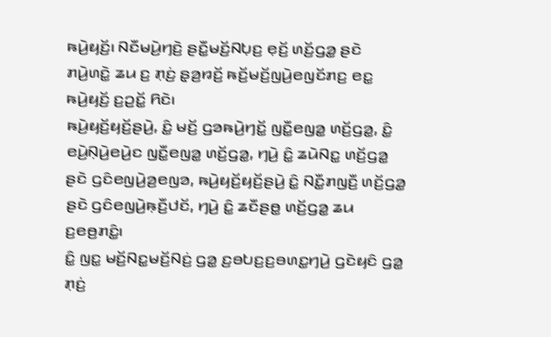ꤒꤣꤧ꤬ꤟꤢꤩ꤬꤯ ꤡꤢꤪꤗꤣꤧ꤬ꤚꤢꤧ꤬ ꤔꤢꤪ꤭ꤗꤢꤩ꤬ꤡꤝ꤫ꤢ꤬ ꤕ꤫ꤢꤩ꤬ ꤛꤢꤩ꤬ꤞꤤ꤭ ꤔꤢꤧ ꤊꤣꤧ꤬ꤛꤢꤧ꤭ ꤘꤣ ꤢ꤬ ꤊ꤫ꤢꤦ꤬ ꤔ꤫ꤤ꤬ꤙꤢꤩ꤬ ꤒꤢꤩ꤬ꤗꤢꤩ꤬ꤜꤣꤧ꤬ꤕꤜꤢꤩꤊꤢ꤬ ꤕꤢ꤭ ꤒꤣꤧ꤬ꤟꤢꤩ꤬ ꤢ꤬ꤑꤢꤩ꤭ ꤖꤢꤧ꤯
ꤒꤣꤧ꤬ꤟꤢꤩ꤬ꤟꤢꤩ꤬ꤔꤣꤧ꤬, ꤢꤨ꤭ ꤗꤢꤩ꤬ ꤞꤤꤒꤣꤧ꤬ꤚꤢꤩ꤭ ꤜꤢꤪ꤭ꤕꤜꤤ꤭ ꤛꤢꤩ꤬ꤞꤤ꤭, ꤢꤨ꤭ ꤕꤣꤧ꤬ꤡ꤫ꤣꤧ꤬ꤕꤣꤧ꤬ꤢ ꤜꤢꤪ꤭ꤕꤜꤤ꤭ ꤛꤢꤩ꤬ꤞꤤ꤭, ꤚꤣꤧ꤬ ꤢꤨ꤭ ꤘꤣꤧꤡꤢ꤭ ꤛꤢꤩ꤬ꤞꤤ꤭ ꤔꤢꤧ ꤞꤢꤨꤕꤜꤣꤧ꤬ꤤ꤬ꤕꤜꤤ, ꤒꤣꤧ꤬ꤟꤢꤩ꤬ꤟꤢꤩ꤬ꤔꤣꤧ꤬ ꤢꤨ꤭ ꤡꤢꤪ꤭ꤊꤜꤢꤪ꤬ ꤛꤢꤩ꤬ꤞꤤ꤭ ꤔꤢꤧ ꤞꤢꤨꤕꤜꤣꤧ꤬ꤒ꤫ꤢꤪ꤬ꤓꤢꤩ, ꤚꤣꤧ꤬ ꤢꤨ꤭ ꤘꤢꤪꤔꤥ꤭ ꤛꤢꤩ꤬ꤞꤤ꤭ ꤘꤣ ꤢ꤬ꤕꤥ꤬ꤊꤢꤨ꤭꤯
ꤢꤨ꤭ ꤜꤢ꤭ ꤗꤢꤩ꤬ꤡꤢ꤭ꤗꤢꤩ꤬ꤡꤢꤦ꤬ ꤞꤤ꤭ ꤢ꤬ꤋꤝꤢ꤬ꤢ꤬ꤋꤛꤢ꤭ꤚꤣꤧ꤬ ꤞꤢꤧꤟꤢꤨ ꤞꤤ꤭ ꤊ꤫ꤢꤦ꤬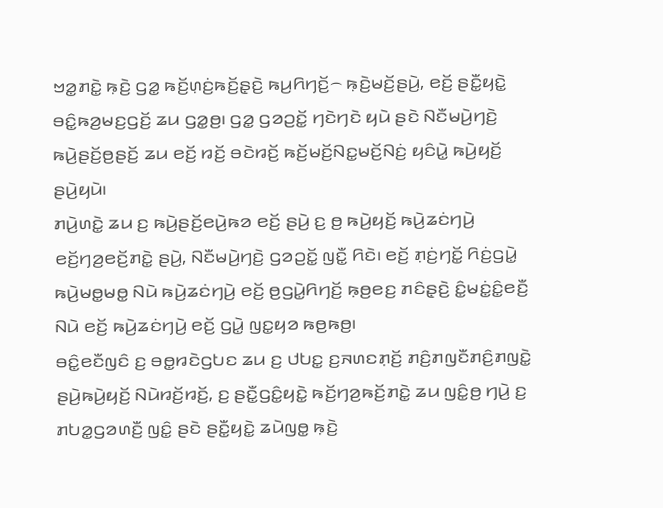ꤠꤤ꤭ꤊꤢꤧ꤭ ꤒ꤫ꤢꤧ꤬ ꤞꤤ꤭ ꤒꤢꤩ꤬ꤛ꤫ꤢꤦ꤬ꤒꤢꤩ꤬ꤔ꤫ꤢꤧ꤬ ꤒꤣ꤬ꤖꤚꤢꤩ꤬꤮ ꤒ꤫ꤢꤧ꤬ꤗꤢꤩ꤬ꤔꤣꤧ꤬, ꤕꤢꤩ꤬ ꤔꤢꤪ꤭ꤟꤢꤧ꤭ ꤋꤢꤨ꤭ꤒꤤ꤬ꤗꤢ꤬ꤞꤢꤩ꤬ ꤘꤣ ꤞꤤ꤭ꤥ꤬꤯ ꤞꤤ꤭ ꤞꤤꤑꤢꤩ꤭ ꤚꤢꤧꤚꤢꤧ ꤟꤣꤧ ꤔꤢꤧ ꤡꤢꤪꤗꤣꤧ꤬ꤚꤢꤧ꤬ ꤒꤣꤧ꤬ꤔꤢꤩ꤬ꤥ꤬ꤔꤢꤩ꤬ ꤘꤣ ꤕꤢꤩ꤬ ꤙꤢꤩ꤬ ꤋꤢꤧꤙꤢꤩ꤬ ꤒꤢꤩ꤬ꤗꤢꤩ꤬ꤡꤢ꤭ꤗꤢꤩ꤬ꤡꤢꤦ꤬ ꤟꤢꤨꤣꤧ꤭ ꤒꤣꤧ꤬ꤟꤢꤩ꤬ ꤔꤣꤧ꤬ꤟꤣꤧ꤯
ꤊꤣꤧ꤬ꤛꤢꤧ꤭ ꤘꤣ ꤢ꤬ ꤒꤣꤧ꤬ꤔꤢꤩ꤬ꤕꤣꤧ꤬ꤒꤤ ꤕꤢꤩ꤬ ꤔꤣꤧ꤬ ꤢ꤬ ꤥ꤬ ꤒꤣꤧ꤬ꤟꤢꤩ꤬ ꤒꤣꤧ꤬ꤘꤢꤦꤚꤣꤧ꤬ ꤕꤢꤩ꤬ꤚꤤ꤬ꤕꤢꤩ꤬ꤊꤢꤧ꤭ ꤔꤣꤧ꤬, ꤡꤢꤪꤗꤣꤧ꤬ꤚꤢꤧ꤬ ꤞꤤꤑꤢꤩ꤭ ꤜꤢꤪ꤭ ꤖꤢꤧ꤯ ꤕꤢꤩ꤬ ꤊ꤫ꤢꤦ꤬ꤚꤢꤩ꤭ ꤖꤢꤦ꤬ꤞꤣꤧ꤭ ꤒꤣꤧ꤬ꤗꤥ꤭ꤗꤥ꤭ ꤡꤣꤧ ꤒꤣꤧ꤬ꤘꤢꤦꤚꤣꤧ꤬ ꤕꤢꤩ꤬ ꤥ꤬ꤞꤣꤧ꤭ꤖꤚꤢꤩ꤬ ꤒ꤫ꤥ꤬ꤕꤢ꤬ ꤊꤢꤨꤔ꤫ꤢꤧ꤬ ꤢꤨ꤭ꤗꤢꤦ꤭ꤢꤨ꤭ꤕꤢꤪ꤬ ꤡꤣꤧ ꤕꤢꤩ꤬ ꤒꤣꤧ꤬ꤘꤢꤦꤚꤣꤧ꤬ ꤕꤢꤩ꤬ ꤞꤣꤧ꤭ ꤜꤢ꤭ꤟꤤ ꤒꤥ꤬ꤒꤥ꤬꤯
ꤋꤢꤨ꤭ꤕꤢꤪꤜꤢꤨ ꤢ꤬ ꤋꤥ꤭ꤙꤢꤧꤞꤝꤢ ꤘꤣ ꤢ꤬ ꤓꤝꤢ꤭ ꤢ꤬ꤏꤛꤢꤊ꤫ꤢꤩ꤬ ꤊꤢꤨ꤬ꤊꤜꤢꤪꤊꤢꤨ꤬ꤊꤜꤢꤧ꤭ ꤔꤣꤧ꤬ꤒꤣꤧ꤬ꤟꤢꤩ꤬ ꤡꤣꤧꤙꤢꤩ꤬ꤙꤢꤩ꤬, ꤢ꤬ ꤔꤢꤪ꤭ꤞꤢꤨ꤭ꤟꤢꤧ꤭ ꤒꤢꤩ꤬ꤚꤤ꤬ꤒꤢꤩ꤬ꤊꤢꤧ꤭ ꤘꤣ ꤜꤢꤨ꤭ꤥ꤬ ꤚꤣꤧ꤬ ꤢ꤬ ꤊꤝꤤ꤭ꤞꤤꤛꤢꤪ꤬ ꤜꤢꤨ꤭ ꤔꤢꤧ ꤔꤢꤪ꤭ꤟꤢꤧ꤭ ꤘꤣꤧꤜꤥ꤭ ꤒ꤫ꤢꤧ꤬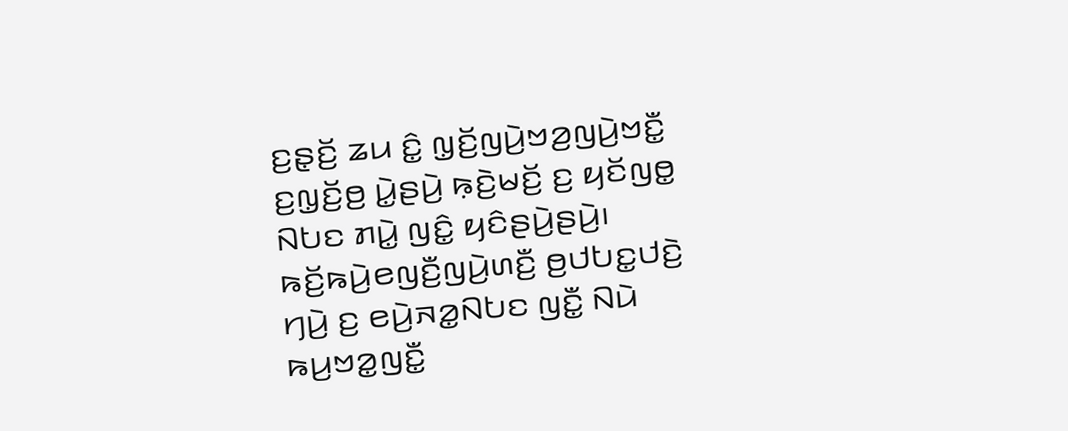ꤢ꤬ꤔ꤫ꤢꤩ꤬ ꤘꤣ ꤢꤨ꤭ ꤜ꤫ꤢꤩ꤬ꤜꤣꤧ꤬ꤠꤤ꤬ꤜꤣꤧ꤬ꤠꤢꤪ꤭ ꤢ꤬ꤜ꤫ꤢꤩ꤬ꤥ꤬ ꤣꤧ꤭ꤔꤣꤧ꤬ ꤒ꤫ꤢꤧ꤬ꤗꤢꤩ꤬ ꤢ꤬ ꤟꤢꤩꤜꤥ꤭ ꤡꤝꤢ ꤊꤣꤧ꤭ ꤜꤢꤨ꤭ ꤟꤢꤨꤔꤣꤧ꤬ꤔꤣꤧ꤬꤯
ꤒꤢꤩ꤬ꤒꤣꤧ꤬ꤕꤜꤢꤪ꤬ꤜꤣꤧ꤬ꤛꤢꤪ꤬ ꤥ꤬ꤓꤝꤢ꤭ꤓꤢꤧ꤬ ꤚꤣꤧ꤬ ꤢ꤬ ꤕꤣꤧ꤬ꤏꤤ꤭ꤡꤝꤢ ꤜꤢꤪ꤭ ꤡꤣꤧ ꤒꤣ꤬ꤠꤤ꤭ꤜꤢꤪ꤭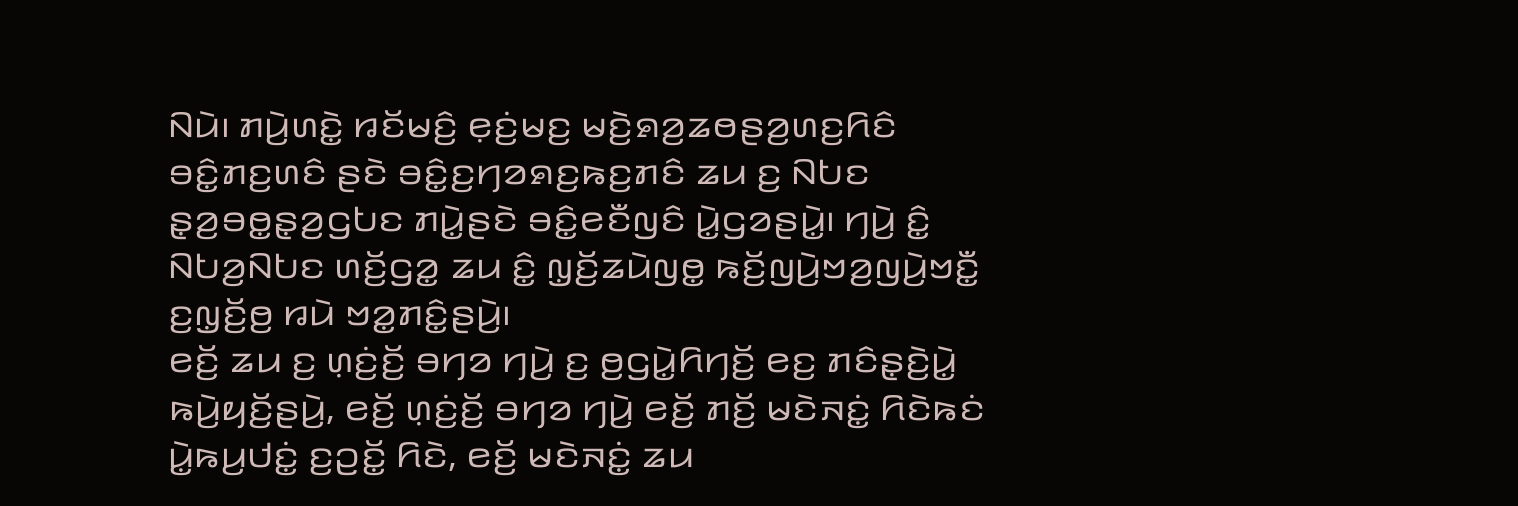ꤡꤣꤧ꤯ ꤊꤣꤧ꤬ꤛꤢꤧ꤭ ꤙꤢꤩꤗꤢꤨ꤬ ꤕ꤫ꤢꤦ꤬ꤗꤢ꤬ ꤗꤢꤧ꤬ꤎꤤ꤬ꤘꤥꤔꤤ꤬ꤛꤢ꤬ꤖꤢꤨ ꤋꤢꤨ꤭ꤊꤢ꤬ꤛꤢꤨ ꤔꤢꤧ ꤋꤢꤨ꤭ꤢ꤬ꤚꤤꤎꤢ꤬ꤒꤢ꤬ꤊꤢꤨ ꤘꤣ ꤢ꤬ ꤡꤝꤢ ꤔ꤫ꤤ꤬ꤋꤥ꤭ꤔ꤫ꤤ꤬ꤞꤝꤢ ꤊꤣꤧ꤭ꤔꤢꤧ ꤋꤢꤨ꤭ꤕꤢꤪꤜꤢꤨ ꤣꤧ꤭ꤞꤤꤔꤣꤧ꤭꤯ ꤚꤣꤧ꤬ ꤢꤨ꤭ ꤡꤝꤤ꤬ꤡꤝꤢ ꤛꤢꤩ꤬ꤞꤤ꤭ ꤘꤣ ꤢꤨ꤭ ꤜ꤫ꤢꤩ꤬ꤘꤣꤧꤜꤥ꤭ ꤒꤢꤩ꤬ꤜꤣꤧ꤬ꤠꤤ꤬ꤜꤣꤧ꤬ꤠꤢꤪ꤭ ꤢ꤬ꤜ꤫ꤢꤩ꤬ꤥ꤬ ꤙꤣꤧ ꤠꤤ꤭ꤊꤢꤨ꤭ꤔꤣꤧ꤬꤯
ꤕꤢꤩ꤬ ꤘꤣ ꤢ꤬ ꤛ꤫ꤢꤦ꤬ꤢꤩ꤬ ꤋꤚꤤ ꤚꤣꤧ꤬ ꤢ꤬ ꤥ꤬ꤞꤣꤧ꤭ꤖꤚꤢꤩ꤬ ꤕꤢ꤬ ꤊꤢꤨꤔ꤫ꤢꤧ꤬ꤣꤧ꤭ ꤒꤣꤧ꤬ꤟꤢꤩ꤬ꤔꤣꤧ꤬, ꤕꤢꤩ꤬ ꤛ꤫ꤢꤦ꤬ꤢꤩ꤬ ꤋꤚꤤ ꤚꤣꤧ꤬ ꤕꤢꤩ꤬ ꤊꤢꤩ꤬ ꤗꤢꤧꤏꤢꤦ꤭ ꤖꤢꤧꤒꤢꤦ ꤣꤧ꤭ꤒꤣ꤬ꤓꤢꤦ꤭ ꤢ꤬ꤑꤢꤩ꤭ ꤖꤢꤧ, ꤕꤢꤩ꤬ ꤗꤢꤧꤏꤢꤦ꤭ ꤘꤣ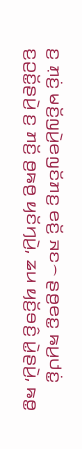ꤢ꤬ ꤊ꤫ꤢꤦ꤬ ꤗꤢꤩ꤬ꤜꤣꤧ꤬ꤕꤜꤢꤩꤊꤢ꤬ ꤕꤢꤩ꤬ ꤏꤢ꤮ ꤔꤥ꤬ꤕꤢ꤭ ꤒꤣ꤬ꤓꤢꤦ꤭ ꤢ꤬ꤑꤢꤩ꤭ꤔꤣꤧ꤬ ꤢ꤬ ꤊꤢꤩ꤬ ꤥ꤬ꤒꤥ꤬ ꤟꤢꤩꤚꤣꤧ꤬, ꤘꤣ ꤟꤢꤩ꤬ꤋꤢꤨ꤬ ꤣꤧ꤭ꤔꤣꤧ꤬, ꤒꤥ꤭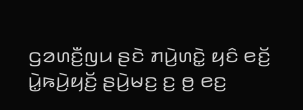ꤞꤤꤛꤢꤪ꤬ꤜꤣ ꤔꤢꤧ ꤊꤣꤧ꤬ꤛꤢꤧ꤭ ꤟꤢꤨ ꤕꤢꤩ꤬ ꤣꤧ꤭ꤒꤣꤧ꤬ꤟꤢꤩ꤬ ꤔꤣꤧ꤬ꤗꤢ꤬ ꤢ꤬ ꤥ꤬ ꤕꤢ꤬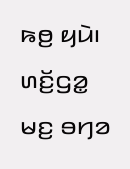ꤒꤥ꤬ ꤟꤣꤧ꤯
ꤛꤢꤩ꤬ꤞꤤ꤭ ꤗꤢ꤬ ꤋꤚꤤ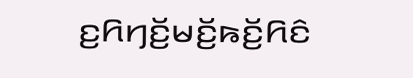ꤢ꤬ꤖꤚꤢꤩ꤬ꤗꤢꤩ꤬ꤒꤢꤩ꤬ꤖꤢꤨ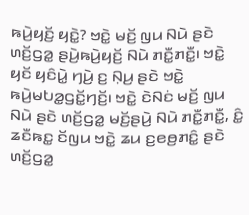ꤒꤣꤧ꤬ꤟꤢꤩ꤬ ꤟꤢꤧ꤭? ꤠꤢꤧ꤭ ꤗꤢꤩ꤬ ꤜꤣ ꤡꤣꤧ ꤔꤢꤧ ꤛꤢꤩ꤬ꤞꤤ꤭ ꤔꤣꤧ꤬ꤒꤣꤧ꤬ꤟꤢꤩ꤬ ꤡꤣꤧ ꤊꤢꤪ꤭ꤊꤢꤪ꤭꤯ ꤠꤢꤧ꤭ ꤟꤢꤩ ꤟꤢꤨꤣꤧ꤭ ꤚꤣꤧ꤬ ꤢ꤬ ꤡ꤫ꤣ꤬ ꤔꤢꤧ ꤠꤢꤧ꤭ ꤒꤣꤧ꤬ꤗꤝꤤ꤭ꤞꤢꤩ꤭ꤚꤢꤩ꤬꤯ ꤠꤢꤧ꤭ ꤢꤧꤡꤢꤦ ꤗꤢꤩ꤬ ꤜꤣ ꤡꤣꤧ ꤔꤢꤧ ꤛꤢꤩ꤬ꤞꤤ꤭ ꤗꤢꤩ꤬ꤔꤣꤧ꤬ ꤡꤣꤧ ꤊꤢꤪ꤭ꤊꤢꤪ꤭, ꤢꤨ꤭ ꤘꤢꤪꤒꤢ꤭ ꤢꤩꤜꤣ ꤠꤢꤧ꤭ ꤘꤣ ꤢ꤬ꤕꤥ꤬ꤊꤢꤨ꤭ ꤔꤢꤧ ꤛꤢꤩ꤬ꤞꤤ꤭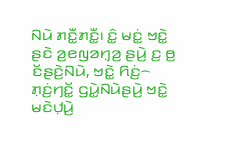ꤡꤣꤧ ꤊꤢꤪ꤭ꤊꤢꤪ꤭꤯ ꤢꤨ꤭ ꤗꤢꤦ꤭ ꤠꤢꤧ꤭ ꤔꤢꤧ ꤤ꤬ꤕꤜꤤꤚ꤫ꤤ꤬ ꤔꤣꤧ꤬ ꤢ꤬ ꤥ꤬ ꤢꤩꤔꤢꤧ꤬ꤡꤣꤧ, ꤠꤢꤧ꤭ ꤖꤢꤦ꤬꤮ ꤊ꤫ꤢꤦ꤬ꤚꤢꤩ꤭ ꤞꤣꤧ꤭ꤡꤣꤧꤔꤣꤧ꤬ ꤠꤢꤧ꤭ ꤗꤢꤧꤓ꤫ꤣꤧ꤬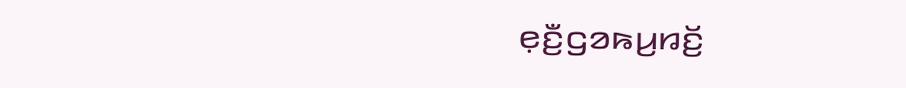ꤕ꤫ꤢꤪ꤬ꤞꤤꤒꤣ꤬ꤙꤢꤩ꤬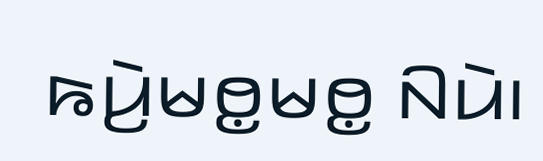ꤒꤣꤧ꤬ꤗꤥ꤭ꤗꤥ꤭ ꤡꤣꤧ꤯